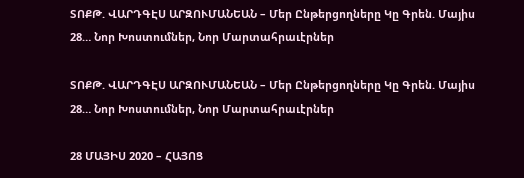ՏՈՔԹ. ՎԱՐԴԳԷՍ ԱՐԶՈՒՄԱՆԵԱՆ – Մեր Ընթերցողները Կը Գրեն. Մայիս 28… Նոր Խոստումներ, Նոր Մարտահրաւէրներ

ՏՈՔԹ. ՎԱՐԴԳԷՍ ԱՐԶՈՒՄԱՆԵԱՆ – Մեր Ընթերցողները Կը Գրեն. Մայիս 28… Նոր Խոստումներ, Նոր Մարտահրաւէրներ

28 ՄԱՅԻՍ 2020 – ՀԱՅՈՑ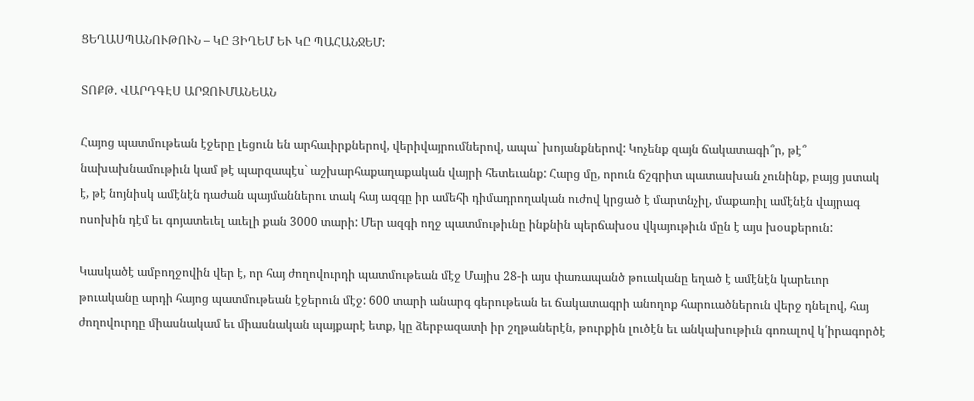ՑԵՂԱՍՊԱՆՈՒԹՈՒՆ – ԿԸ ՅԻՂԵՄ ԵՒ ԿԸ ՊԱՀԱՆՋԵՄ:

ՏՈՔԹ. ՎԱՐԴԳԷՍ ԱՐԶՈՒՄԱՆԵԱՆ

Հայոց պատմութեան էջերը լեցուն են արհաւիրքներով, վերիվայրումներով, ապա` խոյանքներով: Կոչենք զայն ճակատագի՞ր, թէ՞ նախախնամութիւն կամ թէ պարզապէս` աշխարհաքաղաքական վայրի հետեւանք: Հարց մը, որուն ճշգրիտ պատասխան չունինք, բայց յստակ է, թէ նոյնիսկ ամէնէն դաժան պայմաններու տակ հայ ազգը իր ամեհի դիմադրողական ուժով կրցած է մարտնչիլ, մաքառիլ ամէնէն վայրագ ոսոխին դէմ եւ գոյատեւել աւելի քան 3000 տարի: Մեր ազգի ողջ պատմութիւնը ինքնին պերճախօս վկայութիւն մըն է այս խօսքերուն:

Կասկածէ ամբողջովին վեր է, որ հայ ժողովուրդի պատմութեան մէջ Մայիս 28-ի այս փառապանծ թուականը եղած է ամէնէն կարեւոր թուականը արդի հայոց պատմութեան էջերուն մէջ: 600 տարի անարգ գերութեան եւ ճակատագրի անողոք հարուածներուն վերջ դնելով, հայ ժողովուրդը միասնակամ եւ միասնական պայքարէ ետք, կը ձերբազատի իր շղթաներէն, թուրքին լուծէն եւ անկախութիւն գոռալով կ՛իրագործէ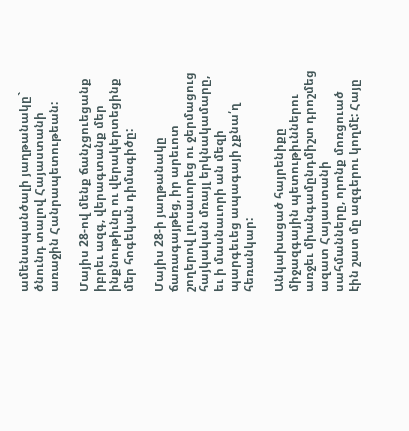ամենապանծալի յաղթանակը` ծնունդ տալով Հայաստանի առաջին Հանրապետութեան:

Մայիս 28-ով մենք ճանչցուեցանք իբրեւ ազգ, վերագտանք մեր ինքնութիւնը ու վերակերտեցինք մեր հոգեկան դիմագիծը:

Մայիս 28-ի յաղթանակը ճառագայթեց, իր արեւոտ շողերով լուսաւորեց ու ջերմացուց հայկական մռայլ երկնակամարը, եւ ի մասնաւորի ան մեզի պարգեւեց ապագայի չքնա՛ղ հեռանկար:

Անկախացած հայրենիքը միջազգային պետութիւններու առջեւ միանգամընդմիշտ դրոշմեց ազատ Հայաստանի սահմանները, որոնք մոռցուած էին շատ մը ազգերու կողմէ: Հայը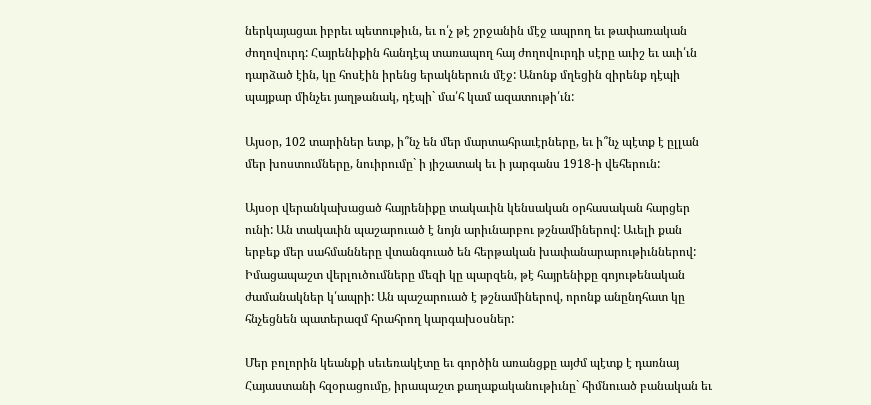ներկայացաւ իբրեւ պետութիւն, եւ ո՛չ թէ շրջանին մէջ ապրող եւ թափառական ժողովուրդ: Հայրենիքին հանդէպ տառապող հայ ժողովուրդի սէրը աւիշ եւ աւի՛ւն դարձած էին, կը հոսէին իրենց երակներուն մէջ: Անոնք մղեցին զիրենք դէպի պայքար մինչեւ յաղթանակ, դէպի` մա՛հ կամ ազատութի՛ւն:

Այսօր, 102 տարիներ ետք, ի՞նչ են մեր մարտահրաւէրները, եւ ի՞նչ պէտք է ըլլան մեր խոստումները, նուիրումը` ի յիշատակ եւ ի յարգանս 1918-ի վեհերուն:

Այսօր վերանկախացած հայրենիքը տակաւին կենսական օրհասական հարցեր ունի: Ան տակաւին պաշարուած է նոյն արիւնարբու թշնամիներով: Աւելի քան երբեք մեր սահմանները վտանգուած են հերթական խափանարարութիւններով: Իմացապաշտ վերլուծումները մեզի կը պարզեն, թէ հայրենիքը գոյութենական ժամանակներ կ՛ապրի: Ան պաշարուած է թշնամիներով, որոնք անընդհատ կը հնչեցնեն պատերազմ հրահրող կարգախօսներ:

Մեր բոլորին կեանքի սեւեռակէտը եւ գործին առանցքը այժմ պէտք է դառնայ Հայաստանի հզօրացումը, իրապաշտ քաղաքականութիւնը` հիմնուած բանական եւ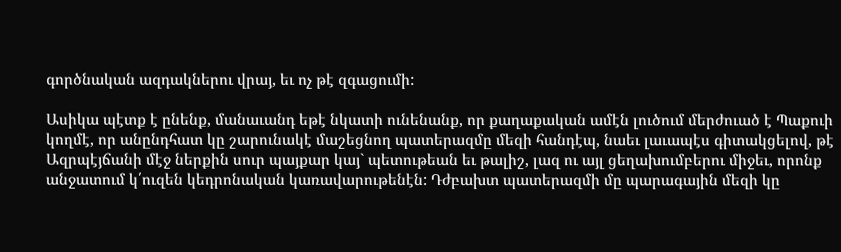գործնական ազդակներու վրայ, եւ ոչ թէ զգացումի:

Ասիկա պէտք է ընենք, մանաւանդ եթէ նկատի ունենանք, որ քաղաքական ամէն լուծում մերժուած է Պաքուի կողմէ, որ անընդհատ կը շարունակէ մաշեցնող պատերազմը մեզի հանդէպ, նաեւ լաւապէս գիտակցելով, թէ Ազրպէյճանի մէջ ներքին սուր պայքար կայ` պետութեան եւ թալիշ, լազ ու այլ ցեղախումբերու միջեւ, որոնք անջատում կ՛ուզեն կեդրոնական կառավարութենէն: Դժբախտ պատերազմի մը պարագային մեզի կը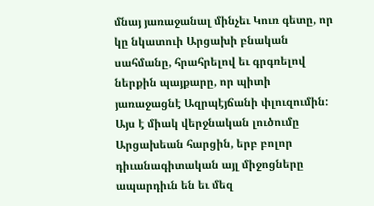մնայ յառաջանալ մինչեւ Կուռ գետը, որ կը նկատուի Արցախի բնական սահմանը, հրահրելով եւ գրգռելով ներքին պայքարը, որ պիտի յառաջացնէ Ազրպէյճանի փլուզումին: Այս է միակ վերջնական լուծումը Արցախեան հարցին, երբ բոլոր դիւանագիտական այլ միջոցները ապարդիւն են եւ մեզ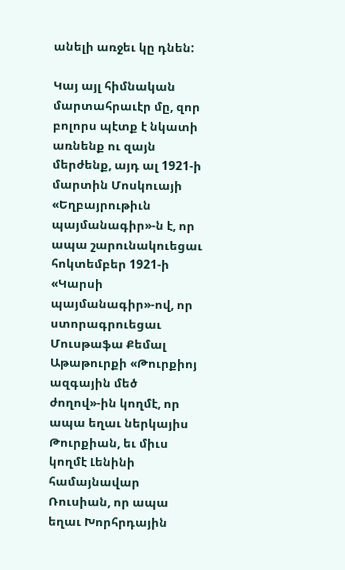անելի առջեւ կը դնեն:

Կայ այլ հիմնական մարտահրաւէր մը, զոր բոլորս պէտք է նկատի առնենք ու զայն մերժենք, այդ ալ 1921-ի մարտին Մոսկուայի «Եղբայրութիւն պայմանագիր»-ն է, որ ապա շարունակուեցաւ հոկտեմբեր 1921-ի «Կարսի պայմանագիր»-ով, որ ստորագրուեցաւ Մուսթաֆա Քեմալ Աթաթուրքի «Թուրքիոյ ազգային մեծ ժողով»-ին կողմէ, որ ապա եղաւ ներկայիս Թուրքիան, եւ միւս կողմէ Լենինի համայնավար Ռուսիան, որ ապա եղաւ Խորհրդային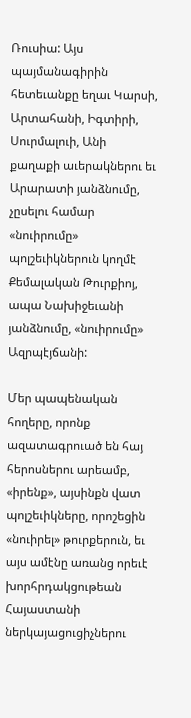Ռուսիա: Այս պայմանագիրին հետեւանքը եղաւ Կարսի, Արտահանի, Իգտիրի, Սուրմալուի, Անի քաղաքի աւերակներու եւ Արարատի յանձնումը, չըսելու համար «նուիրումը» պոլշեւիկներուն կողմէ Քեմալական Թուրքիոյ, ապա Նախիջեւանի յանձնումը, «նուիրումը» Ազրպէյճանի:

Մեր պապենական հողերը, որոնք ազատագրուած են հայ հերոսներու արեամբ, «իրենք», այսինքն վատ պոլշեւիկները, որոշեցին «նուիրել» թուրքերուն, եւ այս ամէնը առանց որեւէ խորհրդակցութեան Հայաստանի ներկայացուցիչներու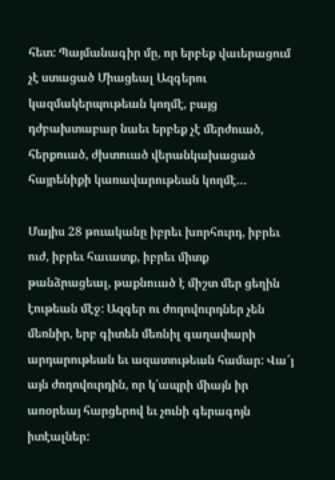հետ: Պայմանագիր մը, որ երբեք վաւերացում չէ ստացած Միացեալ Ազգերու կազմակերպութեան կողմէ, բայց դժբախտաբար նաեւ երբեք չէ մերժուած, հերքուած, ժխտուած վերանկախացած հայրենիքի կառավարութեան կողմէ…

Մայիս 28 թուականը իբրեւ խորհուրդ, իբրեւ ուժ, իբրեւ հաւատք, իբրեւ միտք թանձրացեալ, թաքնուած է միշտ մեր ցեղին էութեան մէջ: Ազգեր ու ժողովուրդներ չեն մեռնիր, երբ գիտեն մեռնիլ գաղափարի արդարութեան եւ ազատութեան համար: Վա՜յ այն ժողովուրդին, որ կ՛ապրի միայն իր առօրեայ հարցերով եւ չունի գերագոյն իտէալներ: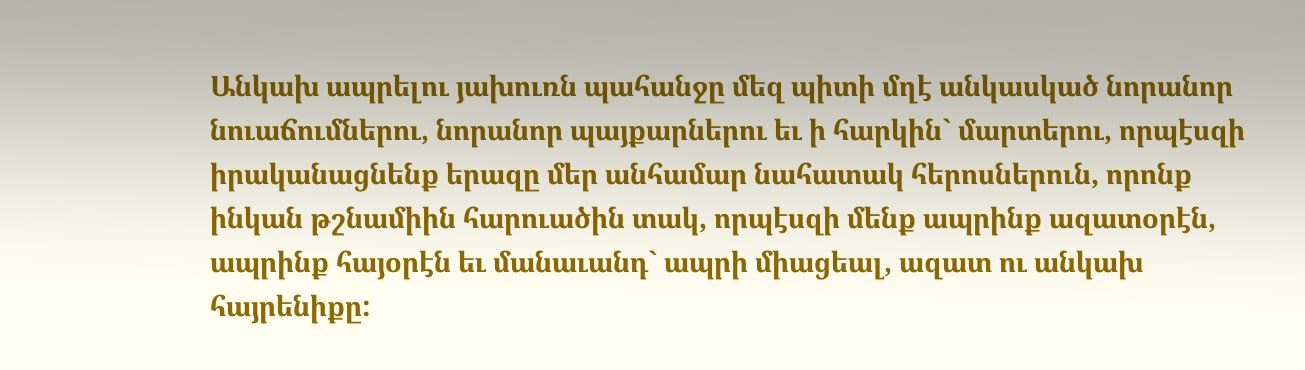Անկախ ապրելու յախուռն պահանջը մեզ պիտի մղէ անկասկած նորանոր նուաճումներու, նորանոր պայքարներու եւ ի հարկին` մարտերու, որպէսզի իրականացնենք երազը մեր անհամար նահատակ հերոսներուն, որոնք ինկան թշնամիին հարուածին տակ, որպէսզի մենք ապրինք ազատօրէն, ապրինք հայօրէն եւ մանաւանդ` ապրի միացեալ, ազատ ու անկախ հայրենիքը: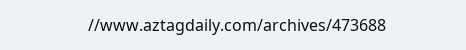//www.aztagdaily.com/archives/473688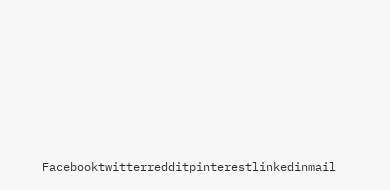Facebooktwitterredditpinterestlinkedinmail